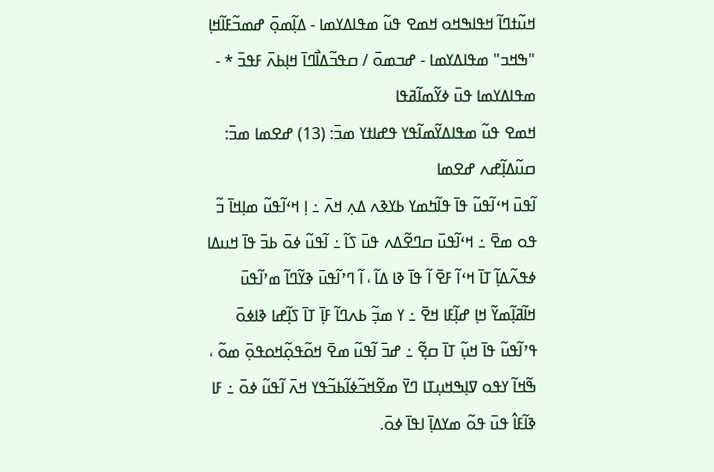ߞߎ߬ߙߣߊ߬ ߞߟߊߒߞߋ ߞߘߐ ߟߎ߬ ߘߟߊߡߌߘߊ - ߡߊ߲߬ߘߋ߲߫ ߝߘߏ߬ߓߊ߬ߞߊ߲ "ߒߞߏ" ߘߟߊߡߌߘߊ - ߝߏߘߋ߫ / ߛߟߏ߬ߡߊ߯ߣߊ߫ ߞߊ߲ߕߍ߫ ߓߟߏ߫ * - ߘߟߊߡߌߘߊ ߟߎ߫ ߦߌ߬ߘߊ߬ߥߟߊ
ߞߘߐ ߟߎ߬ ߘߟߊߡߌ߬ߘߊ߬ߟߌ ߟߝߊߙߌ ߘߏ߫: (13) ߝߐߘߊ ߘߏ߫: ߛߎ߬ߡߊ߲߬ߝߍ ߝߐߘߊ
ߊ߬ߟߎ߫ ߞߵߊ߬ߟߎ߬ ߟߊ߫ ߟߊ߬ߤߘߌ ߕߌߢߍ ߡߍ߲ ߞߍ߫ ߸ ߊ߲ ߞߵߊ߬ߟߎ߬ ߘߊ߲ߞߊ߫ ߏ߬ ߟߋ ߘߐ߫ ߸ ߞߵߊ߬ߟߎ߫ ߛߣߐ߬ߡߍ ߟߎ߫ ߖߊ߬ ߸ ߊ߬ߟߎ߬ ߦߋ߫ ߕߏ߫ ߟߊ߫ ߞߎߡߊ ߦߟߍ߬ߡߊ߲߬ ߠߊ߫ ߞߵߊ߬ ߓߐ߫ ߊ߬ ߟߊ߫ ߢߊ ߡߊ߬ ، ߊ߬ ߣߴߊ߬ߟߎ߫ ߢߌ߬ߣߊ߬ ߘߴߊ߬ߟߎ߫ ߞߊ߬ߥߊ߲߬ߘߌ߬ ߞߊ߲ ߝߊ߲߬ߓߊ ߞߐ߫ ߸ ߌ ߘߏ߲߬ ߕߍߣߊ߬ ߓߊ߲߫ ߠߊ߫ ߖߊ߲߬ߝߊ ߢߊߦߋ߫ ߟߴߊ߬ߟߎ߬ ߟߊ߫ ߞߎ߲߬ ߠߊ߫ ߛߐ߲߬ ߸ ߝߏ߫ ߊ߬ߟߎ߬ ߘߐ߫ ߞߋ߬ߟߋ߲߬ߞߋߟߋ߲߫ ߘߋ߬ ، ߒ߬ߞߊ߬ ߌߟߋ ߜߊ߲ߒߞߎ߲ߠߊ ߣߌ߫ ߘߐ߬ߞߏ߬ߦߊ߬ߕߏ߬ߟߌ ߞߍ߫ ߊ߬ߟߎ߬ ߦߋ߫ ߸ ߓߊ ߢߊ߬ߓߊ߮ ߟߎ߫ ߟߋ߬ ߘߌߡߊ߲߫ ߊߟߊ߫ ߦߋ߫.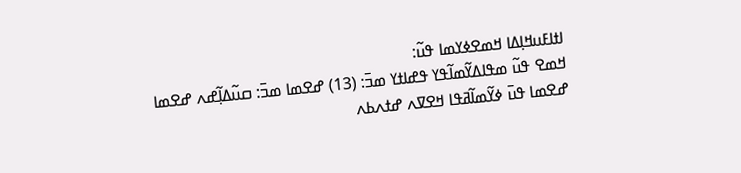ߊߙߊߓߎߞߊ߲ߡߊ ߞߘߐߦߌߘߊ ߟߎ߬:
ߞߘߐ ߟߎ߬ ߘߟߊߡߌ߬ߘߊ߬ߟߌ ߟߝߊߙߌ ߘߏ߫: (13) ߝߐߘߊ ߘߏ߫: ߛߎ߬ߡߊ߲߬ߝߍ ߝߐߘߊ
ߝߐߘߊ ߟߎ߫ ߦߌ߬ߘߊ߬ߥߟߊ ߞߐߜߍ ߝߙߍߕߍ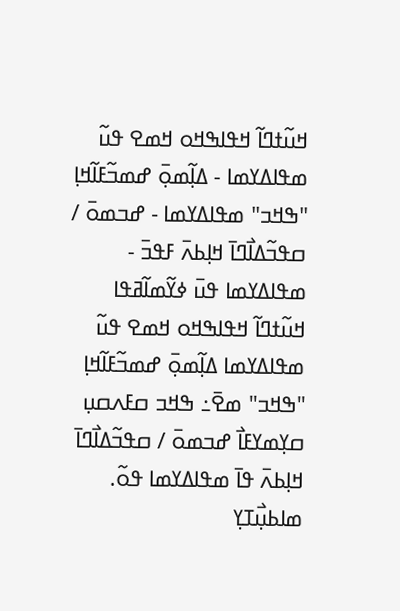ߞߎ߬ߙߣߊ߬ ߞߟߊߒߞߋ ߞߘߐ ߟߎ߬ ߘߟߊߡߌߘߊ - ߡߊ߲߬ߘߋ߲߫ ߝߘߏ߬ߓߊ߬ߞߊ߲ "ߒߞߏ" ߘߟߊߡߌߘߊ - ߝߏߘߋ߫ / ߛߟߏ߬ߡߊ߯ߣߊ߫ ߞߊ߲ߕߍ߫ ߓߟߏ߫ - ߘߟߊߡߌߘߊ ߟߎ߫ ߦߌ߬ߘߊ߬ߥߟߊ
ߞߎ߬ߙߣߊ߬ ߞߟߊߒߞߋ ߞߘߐ ߟߎ߬ ߘߟߊߡߌߘߊ ߡߊ߲߬ߘߋ߲߫ ߝߘߏ߬ߓߊ߬ߞߊ߲ "ߒߞߏ" ߘߐ߫߸ ߒߞߏ ߛߓߍߛߎ߲ ߛߌ߲ߘߌߓߊ߯ ߝߏߘߋ߫ / ߛߟߏ߬ߡߊ߯ߣߊ߫ ߞߊ߲ߕߍ߫ ߟߊ߫ ߘߟߊߡߌߘߊ ߟߋ߬.
ߘߊߕߎ߲߯ߠߌ߲